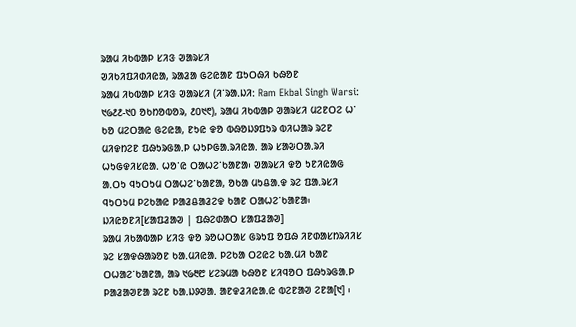ᱨᱟᱢ ᱤᱠᱵᱟᱞ ᱥᱤᱝ ᱣᱟᱨᱥᱤ
ᱣᱤᱠᱤᱯᱤᱰᱤᱭᱟ, ᱨᱟᱲᱟ ᱜᱮᱭᱟᱱ ᱯᱩᱛᱷᱤ ᱠᱷᱚᱱ
ᱨᱟᱢ ᱤᱠᱵᱟᱞ ᱥᱤᱝ ᱣᱟᱨᱥᱤ (ᱤᱸᱨᱟᱹᱡᱤᱺ Ram Ekbal Singh Warsiᱺ ᱑᱙᱒᱒-᱑᱐ ᱚᱠᱴᱚᱵᱚᱨ, ᱒᱐᱑᱖), ᱨᱟᱢ ᱤᱠᱵᱟᱞ ᱣᱟᱨᱥᱤ ᱢᱮᱱᱛᱮ ᱦᱸ ᱠᱚ ᱢᱮᱛᱟᱭ ᱜᱮᱭᱟ, ᱱᱩᱭ ᱫᱚ ᱵᱷᱚᱡᱽᱯᱩᱨ ᱵᱤᱦᱟᱨ ᱨᱮᱱ ᱢᱤᱫᱴᱮᱱ ᱯᱷᱩᱨᱜᱟᱹᱞ ᱦᱩᱞᱜᱟᱹᱨᱤᱭᱟᱹ ᱟᱨ ᱥᱟᱶᱛᱟᱹᱨᱤ ᱦᱩᱜᱫᱤᱥᱭᱟᱹ ᱦᱚᱸᱭ ᱛᱟᱦᱮᱸᱠᱟᱱᱟ᱾ ᱣᱟᱨᱥᱤ ᱫᱚ ᱩᱱᱤᱭᱟᱜ ᱟᱹᱛᱩ ᱧᱩᱛᱩᱢ ᱛᱟᱦᱮᱸᱠᱟᱱᱟ, ᱚᱠᱟ ᱢᱩᱪᱟᱹᱫ ᱨᱮ ᱯᱟᱹᱨᱥᱤ ᱧᱩᱛᱩᱢ ᱞᱮᱠᱟᱭ ᱞᱟᱲᱪᱟᱲᱮᱫ ᱠᱟᱱ ᱛᱟᱦᱮᱸᱠᱟᱱᱟ᱾
ᱡᱤᱭᱚᱱᱤ[ᱥᱟᱯᱲᱟᱣ | ᱯᱷᱮᱰᱟᱛ ᱥᱟᱯᱲᱟᱣ]
ᱨᱟᱢ ᱤᱠᱟᱵᱟᱞ ᱥᱤᱝ ᱫᱚ ᱨᱚᱦᱛᱟᱥ ᱜᱨᱩᱯ ᱚᱯᱷ ᱤᱱᱰᱟᱥᱴᱨᱤᱤᱥ ᱨᱮ ᱥᱟᱫᱷᱟᱨᱚᱱ ᱠᱟᱹᱢᱤᱭᱟᱹ ᱞᱮᱠᱟ ᱛᱮᱭᱮ ᱠᱟᱹᱢᱤ ᱠᱟᱱ ᱛᱦᱟᱮᱸᱠᱟᱱᱟ, ᱟᱨ ᱑᱙᱓᱘ ᱥᱮᱨᱢᱟ ᱠᱷᱚᱱ ᱥᱤᱧᱚᱛ ᱯᱷᱩᱨᱜᱟᱹᱞ ᱞᱟᱲᱟᱣᱱᱟ ᱨᱮᱱ ᱠᱟᱹᱡᱽᱣᱟᱹ ᱟᱱᱫᱲᱤᱭᱟᱹᱭ ᱵᱮᱱᱟᱣ ᱮᱱᱟ[᱑] ᱾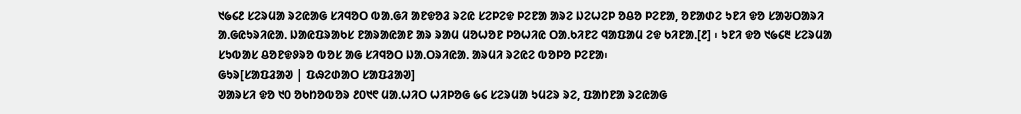᱑᱙᱔᱒ ᱥᱮᱨᱢᱟ ᱨᱮᱭᱟᱜ ᱥᱤᱧᱚᱛ ᱵᱟᱹᱜᱤ ᱟᱱᱫᱚᱲ ᱨᱮᱭ ᱥᱮᱞᱮᱫ ᱞᱮᱱᱟ ᱟᱨᱮ ᱡᱮᱦᱮᱞ ᱚᱪᱚ ᱞᱮᱱᱟ, ᱚᱱᱟᱰᱮ ᱩᱱᱤ ᱫᱚ ᱥᱟᱶᱛᱟᱨᱤ ᱟᱹᱜᱭᱩᱨᱤᱭᱟᱹ ᱡᱟᱭᱯᱨᱟᱠᱥ ᱱᱟᱨᱟᱭᱟᱱ ᱟᱨ ᱨᱟᱢ ᱢᱚᱦᱚᱱ ᱞᱚᱦᱤᱭ ᱛᱟᱹᱠᱤᱱᱮ ᱧᱟᱯᱟᱢ ᱮᱫ ᱠᱤᱱᱟᱹ[᱒] ᱾ ᱩᱱᱤ ᱫᱚ ᱑᱙᱔᱓ ᱥᱮᱨᱢᱟ ᱥᱩᱵᱟᱥ ᱪᱚᱱᱫᱽᱨᱚ ᱵᱚᱥ ᱟᱜ ᱥᱤᱧᱚᱛ ᱡᱟᱹᱛᱨᱤᱭᱟᱹ ᱟᱨᱢᱤ ᱨᱮᱭᱮ ᱵᱚᱞᱚ ᱞᱮᱱᱟ᱾
ᱜᱩᱨ[ᱥᱟᱯᱲᱟᱣ | ᱯᱷᱮᱰᱟᱛ ᱥᱟᱯᱲᱟᱣ]
ᱣᱟᱨᱥᱤ ᱫᱚ ᱑᱐ ᱚᱠᱴᱚᱵᱚᱨ ᱒᱐᱑᱖ ᱢᱟᱹᱦᱤᱛ ᱦᱤᱞᱚᱜ ᱙᱔ ᱥᱮᱨᱢᱟ ᱩᱢᱮᱨ ᱨᱮ, ᱯᱟᱴᱱᱟ ᱨᱮᱭᱟᱜ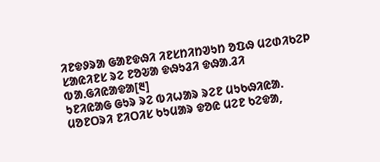ᱤᱱᱫᱽᱨᱟ ᱜᱟᱱᱫᱷᱤ ᱤᱱᱥᱴᱤᱴᱣᱩᱴ ᱚᱯᱷ ᱢᱮᱰᱤᱠᱮᱞ ᱥᱟᱭᱤᱱᱥ ᱨᱮ ᱱᱚᱶᱟ ᱫᱷᱩᱲᱤ ᱫᱷᱟᱹᱲᱤ ᱵᱟᱹᱜᱤᱭᱟᱫᱟ[᱓]
ᱩᱱᱤᱭᱟᱜ ᱜᱩᱨ ᱨᱮ ᱵᱤᱦᱟᱨ ᱨᱮᱱ ᱢᱩᱠᱷᱤᱭᱟᱹ ᱢᱚᱱᱛᱨᱤ ᱱᱤᱛᱤᱥ ᱠᱩᱢᱟᱨ ᱫᱚᱭ ᱢᱮᱱ ᱠᱮᱫᱟ,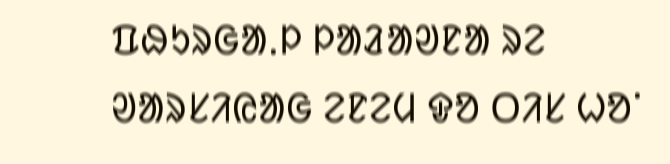ᱯᱷᱩᱨᱜᱟᱹᱞ ᱞᱟᱲᱟᱣᱱᱟ ᱨᱮ ᱣᱟᱨᱥᱤᱭᱟᱜ ᱮᱱᱮᱢ ᱫᱚ ᱛᱤᱥ ᱦᱚᱸ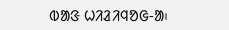ᱵᱟᱝ ᱦᱤᱲᱤᱧᱚᱜ-ᱟ᱾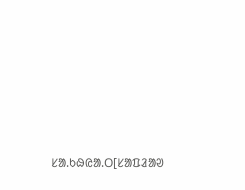ᱥᱟ.ᱠᱷᱭᱟ.ᱛ[ᱥᱟᱯᱲᱟᱣ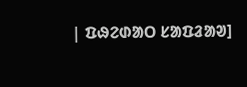| ᱯᱷᱮᱰᱟᱛ ᱥᱟᱯᱲᱟᱣ]